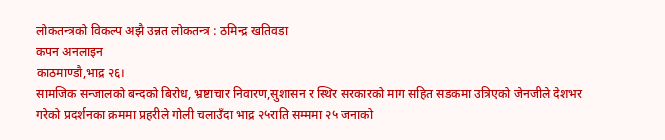लोकतन्त्रको विकल्प अझै उन्नत लोकतन्त्र : ठमिन्द्र खतिवडा
कपन अनलाइन
काठमाण्डौ,भाद्र २६।
सामजिक सन्जालको बन्दको बिरोध, भ्रष्टाचार निवारण,सुशासन र स्थिर सरकारको माग सहित सडकमा उत्रिएको जेनजीले देशभर गरेको प्रदर्शनका क्रममा प्रहरीले गोली चलाउँदा भाद्र २५राति सम्ममा २५ जनाको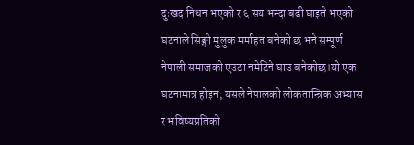दुःखद निधन भएको र ६ सय भन्दा बढी घाइते भएको घटनाले सिङ्गो मुलुक मर्माहत बनेको छ भने सम्पूर्ण नेपाली समाजको एउटा नमेटिने घाउ बनेकोछ।यो एक घटनामात्र होइन, यसले नेपालको लोकतान्त्रिक अभ्यास र भविष्यप्रतिको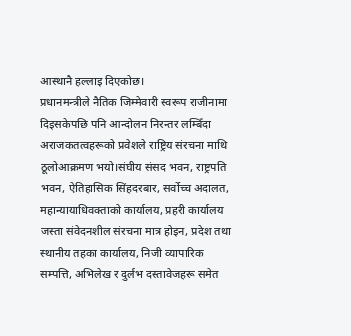आस्थानै हल्लाइ दिएकोछ।
प्रधानमन्त्रीले नैतिक जिम्मेवारी स्वरूप राजीनामा दिइसकेपछि पनि आन्दोलन निरन्तर लम्बिँदा अराजकतत्वहरूको प्रवेशले राष्ट्रिय संरचना माथि ठूलोआक्रमण भयो।संघीय संसद भवन, राष्ट्रपति भवन, ऐतिहासिक सिंहदरबार, सर्वोच्च अदालत, महान्यायाधिवक्ताको कार्यालय, प्रहरी कार्यालय जस्ता संवेदनशील संरचना मात्र होइन, प्रदेश तथा स्थानीय तहका कार्यालय, निजी व्यापारिक सम्पत्ति, अभिलेख र दुर्लभ दस्तावेजहरू समेत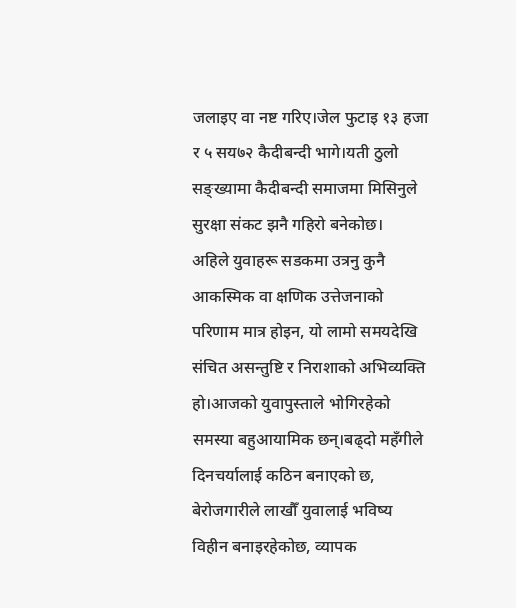जलाइए वा नष्ट गरिए।जेल फुटाइ १३ हजा र ५ सय७२ कैदीबन्दी भागे।यती ठुलो सङ्ख्यामा कैदीबन्दी समाजमा मिसिनुले सुरक्षा संकट झनै गहिरो बनेकोछ।
अहिले युवाहरू सडकमा उत्रनु कुनै आकस्मिक वा क्षणिक उत्तेजनाको परिणाम मात्र होइन, यो लामो समयदेखि संचित असन्तुष्टि र निराशाको अभिव्यक्ति हो।आजको युवापुस्ताले भोगिरहेको समस्या बहुआयामिक छन्।बढ्दो महँगीले दिनचर्यालाई कठिन बनाएको छ, बेरोजगारीले लाखौँ युवालाई भविष्य विहीन बनाइरहेकोछ, व्यापक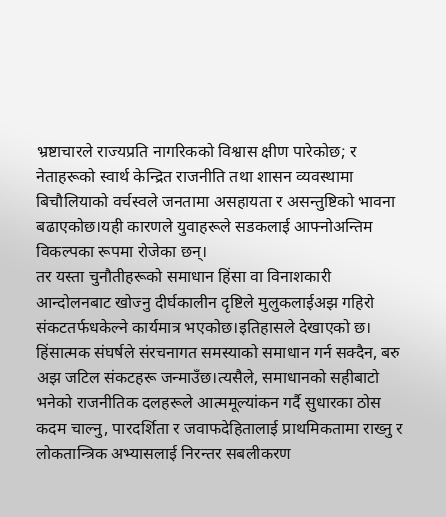भ्रष्टाचारले राज्यप्रति नागरिकको विश्वास क्षीण पारेकोछ; र नेताहरूको स्वार्थ केन्द्रित राजनीति तथा शासन व्यवस्थामा बिचौलियाको वर्चस्वले जनतामा असहायता र असन्तुष्टिको भावना बढाएकोछ।यही कारणले युवाहरूले सडकलाई आफ्नोअन्तिम विकल्पका रूपमा रोजेका छन्।
तर यस्ता चुनौतीहरूको समाधान हिंसा वा विनाशकारी आन्दोलनबाट खोज्नु दीर्घकालीन दृष्टिले मुलुकलाईअझ गहिरो संकटतर्फधकेल्ने कार्यमात्र भएकोछ।इतिहासले देखाएको छ। हिंसात्मक संघर्षले संरचनागत समस्याको समाधान गर्न सक्दैन, बरु अझ जटिल संकटहरू जन्माउँछ।त्यसैले, समाधानको सहीबाटो भनेको राजनीतिक दलहरूले आत्ममूल्यांकन गर्दै सुधारका ठोस कदम चाल्नु, पारदर्शिता र जवाफदेहितालाई प्राथमिकतामा राख्नु र लोकतान्त्रिक अभ्यासलाई निरन्तर सबलीकरण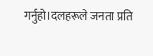गर्नुहो।दलहरूले जनता प्रति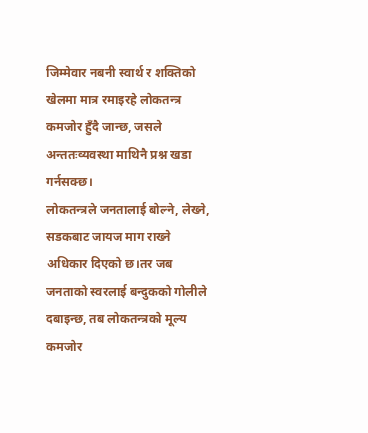जिम्मेवार नबनी स्वार्थ र शक्तिको खेलमा मात्र रमाइरहे लोकतन्त्र कमजोर हुँदै जान्छ, जसले अन्ततःव्यवस्था माथिनै प्रश्न खडा गर्नसक्छ।
लोकतन्त्रले जनतालाई बोल्ने, लेख्ने, सडकबाट जायज माग राख्ने अधिकार दिएको छ।तर जब जनताको स्वरलाई बन्दुकको गोलीले दबाइन्छ, तब लोकतन्त्रको मूल्य कमजोर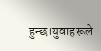हुन्छ।युवाहरूले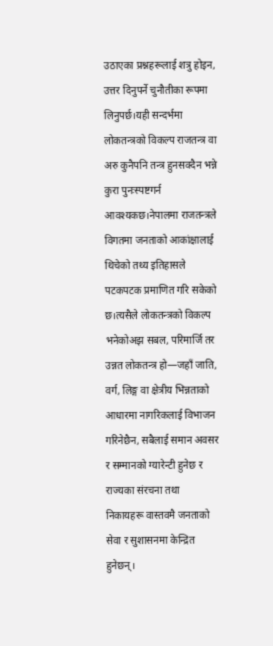उठाएका प्रश्नहरूलाई शत्रु होइन, उत्तर दिनुपर्ने चुनौतीका रूपमा लिनुपर्छ।यही सन्दर्भमा लोकतन्त्रको विकल्प राजतन्त्र वा अरु कुनैपनि तन्त्र हुनसक्दैन भन्ने कुरा पुनःस्पष्टगर्न आवश्यकछ।नेपालमा राजतन्त्रले विगतमा जनताको आकांक्षालाई थिचेको तथ्य इतिहासले पटकपटक प्रमाणित गरि सकेको छ।त्यसैले लोकतन्त्रको विकल्प भनेकोअझ सबल, परिमार्जि तर उन्नत लोकतन्त्र हो—जहाँ जाति, वर्ग, लिङ्ग वा क्षेत्रीय भिन्नताको आधारमा नागरिकलाई विभाजन गरिनेछैन, सबैलाई समान अवसर र सम्मानको ग्यारेन्टी हुनेछ र राज्यका संरचना तथा निकायहरू वास्तवमै जनताको सेवा र सुशासनमा केन्द्रित हुनेछन्।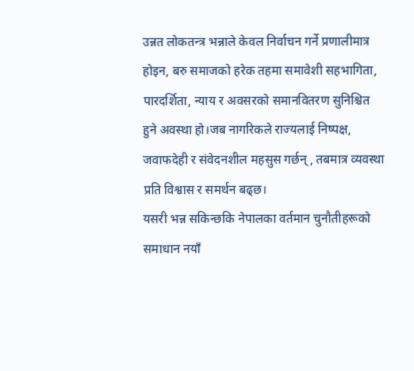उन्नत लोकतन्त्र भन्नाले केवल निर्वाचन गर्ने प्रणालीमात्र होइन, बरु समाजको हरेक तहमा समावेशी सहभागिता, पारदर्शिता, न्याय र अवसरको समानवितरण सुनिश्चित हुने अवस्था हो।जब नागरिकले राज्यलाई निष्पक्ष, जवाफदेही र संवेदनशील महसुस गर्छन्, तबमात्र व्यवस्था प्रति विश्वास र समर्थन बढ्छ।
यसरी भन्न सकिन्छकि नेपालका वर्तमान चुनौतीहरूको समाधान नयाँ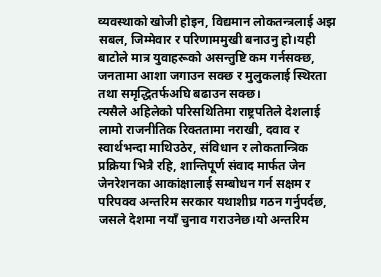व्यवस्थाको खोजी होइन, विद्यमान लोकतन्त्रलाई अझ सबल, जिम्मेवार र परिणाममुखी बनाउनु हो।यही बाटोले मात्र युवाहरूको असन्तुष्टि कम गर्नसक्छ, जनतामा आशा जगाउन सक्छ र मुलुकलाई स्थिरता तथा समृद्धितर्फअघि बढाउन सक्छ।
त्यसैले अहिलेको परिसथितिमा राष्ट्रपतिले देशलाई लामो राजनीतिक रिक्ततामा नराखी, दवाव र स्वार्थभन्दा माथिउठेर, संविधान र लोकतान्त्रिक प्रक्रिया भित्रै रहि, शान्तिपूर्ण संवाद मार्फत जेन जेनरेशनका आकांक्षालाई सम्बोधन गर्न सक्षम र परिपक्व अन्तरिम सरकार यथाशीघ्र गठन गर्नुपर्दछ, जसले देशमा नयाँ चुनाव गराउनेछ।यो अन्तरिम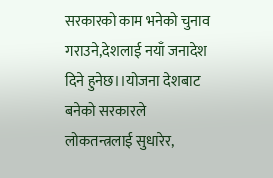सरकारको काम भनेको चुनाव गराउने,देशलाई नयाँ जनादेश दिने हुनेछ।।योजना देशबाट बनेको सरकारले लोकतन्त्रलाई सुधारेर,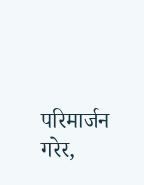परिमार्जन गरेर,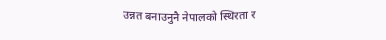उन्नत बनाउनुनै नेपालको स्थिरता र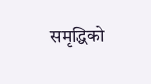समृद्धिको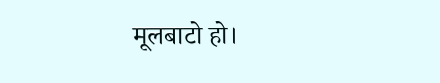मूलबाटो हो।